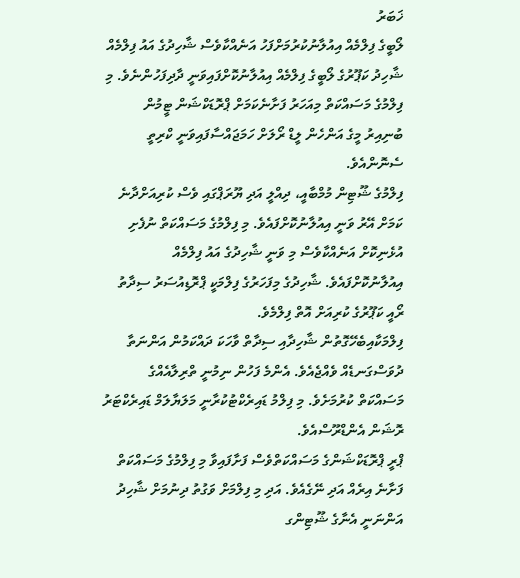ޚަބަރު
ލޯބީގެ ފިލްމެއް އިއުލާނުކުރުމަށްފަހު އަނެއްކާވެސް ޝާހިދުގެ އައު ފިލްމެއް
ޝާހިދު ކަޕޫރުގެ ލޯބީގެ ފިލްމެއް އިއުލާނުކޮށްފައިވަނީ ދާދިފަހުންނެވެ. މި ފިލްމުގެ މަސައްކަތް މިއަހަރު ފަށާނެކަމަށް ޕްރޮޑަކްޝަން ޓީމުން ބުނިއިރު މީގެ އަންހެން ލީޑް ރޯލަށް ހަމަޖައްސާފައިވަނީ ކްރިތީ ސެނޮންއެވެ.
ފިލްމުގެ ޝޫޓިން މުމްބާއީ، ދިއްލީ އަދި ޔޫރަޕްގައި ވެސް ކުރިއަށްދާނެ ކަމަށް އޭރު ވަނީ އިއުލާނުކޮށްފައެވެ. މި ފިލްމުގެ މަސައްކަތް ނުފެށި އުޅެނިކޮށް އަނެއްކާވެސް މި ވަނީ ޝާހިދުގެ އައު ފިލްމެއް އިއުލާނުކޮށްފައެވެ. ޝާހިދުގެ މިފަހަރުގެ ފިލްމަކީ ޕްރޮޑިއުސަރު ސިދާތު ރޯއީ ކަޕޫރުގެ ކުރިއަށް އޮތް ފިލްމެވެ.
ފިލްމަކާއިބެހޭގޮތުން ޝާހިދާއި ސިދާތް ވާހަކަ ދައްކަމުން އަންނަތާ ދުވަސްގަނޑެއް ވެއްޖެއެވެ. އެންމެ ފަހުން ނިމުނީ ތްރިލާއެއްގެ މަސައްކަތް ކުރުމަށެވެ. މި ފިލްމު ޑައިރެކްޓުކުރާނީ މަލަޔާލަމް ޑައިރެކްޓަރު ރޮޝަން އެންޑްރޫސްއެވެ.
ޕްރީ ޕްރޮޑަކްޝަންގެ މަސައްކަތްވެސް ފަށާފައިވާ މި ފިލްމުގެ މަސައްކަތް ފަށާނެ އިރެއް އަދި ނޭގެއެވެ. އަދި މި ފިލްމަށް ވަގުތު ދިނުމަށް ޝާހިދު އަންނަނީ އެނާގެ ޝޫޓިންގ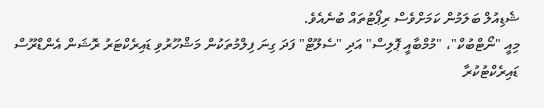ޝެޑިއުލް ބަލަމުން ކަމަށްވެސް ރިޕޯޓުތައް ބުނެއެވެ.
މިއީ "ނޯޓްބުކް"، "މުމްބާއީ ޕޮލިސް" އަދި "ސެލޫޓް" ފަދަ ގިނަ ފިލްމުތަކުން މަޝްހޫރުވި ޑައިރެކްޓަރު ރޮޝަން އެންޑްރޫސް ޑައިރެކްޓުކުރާ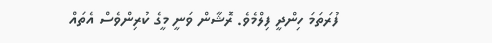ފުރަތަމަ ހިންދީ ފިލްމެވެ. ރޮޝާން ވަނީ މީގެ ކުރިންވެސް އެތައް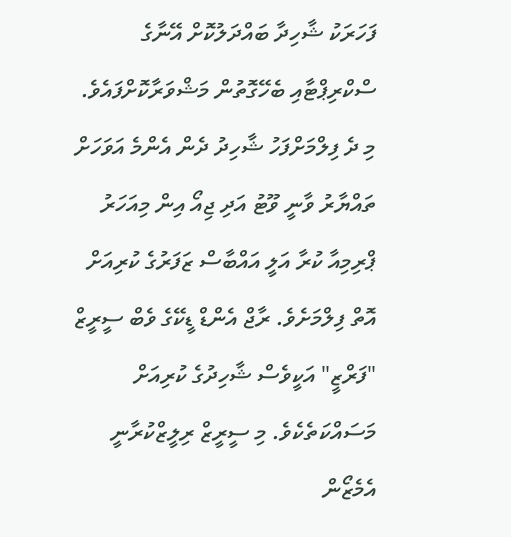ފަހަރަކު ޝާހިދާ ބައްދަލުކޮށް އޭނާގެ ސްކްރިޕްޓާއި ބެހޭގޮތުން މަޝްވަރާކޮށްފައެވެ.
މި ދެ ފިލްމަށްފަހު ޝާހިދު ދެން އެންމެ އަވަހަށް ތައްޔާރު ވާނީ ވޫޓު އަދި ޖިއޯ އިން މިއަހަރު ޕްރިމިއާ ކުރާ އަލީ އައްބާސް ޒަފަރުގެ ކުރިއަށް އޮތް ފިލްމަށެވެ. ރާޖް އެންޑް ޑީކޭގެ ވެބް ސީރީޒް "ފަރްޒީ" އަކީވެސް ޝާހިދުގެ ކުރިއަށް މަސައްކަތެކެވެ. މި ސީރީޒް ރިލީޒްކުރާނީ އެމެޒޯން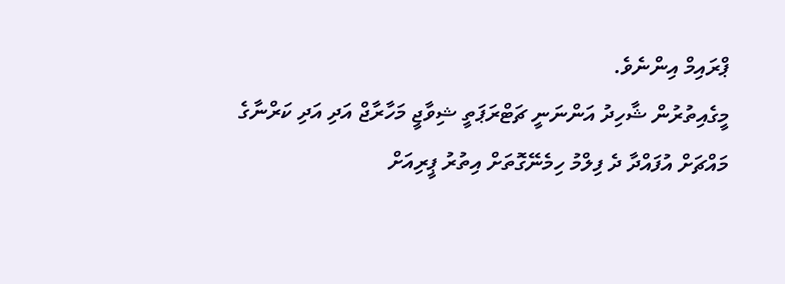ޕްރައިމް އިންނެވެ.
މީގެއިތުރުން ޝާހިދު އަންނަނީ ޗަޓްރަޕަތީ ޝިވާޖީ މަހާރާޖް އަދި އަދި ކަރްނާގެ މައްޗަށް އުފައްދާ ދެ ފިލްމު ހިމެނޭގޮތަށް އިތުރު ޕީރިއަށް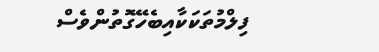ފިލްމުތަކަކާއިބެހޭގޮތުންވެސް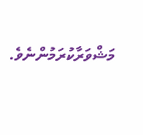މަޝްވަރާކުރަމުންނެވެ.